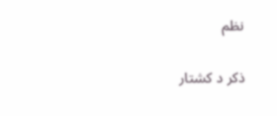نظم

ذکر د کشتار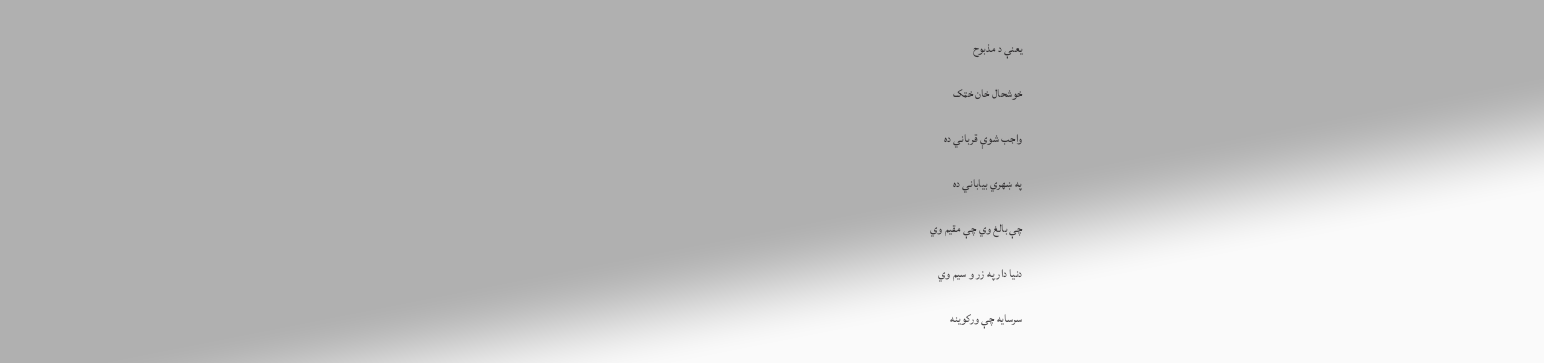يعنې د مذبوح

خوشحال خان خټک

واجب شوې قرباني ده

په ښهري بياباني ده

چې بالغ وي چې مقيم وي

دنيا دار په زر و سيم وي

سرسايه چې ورکوينه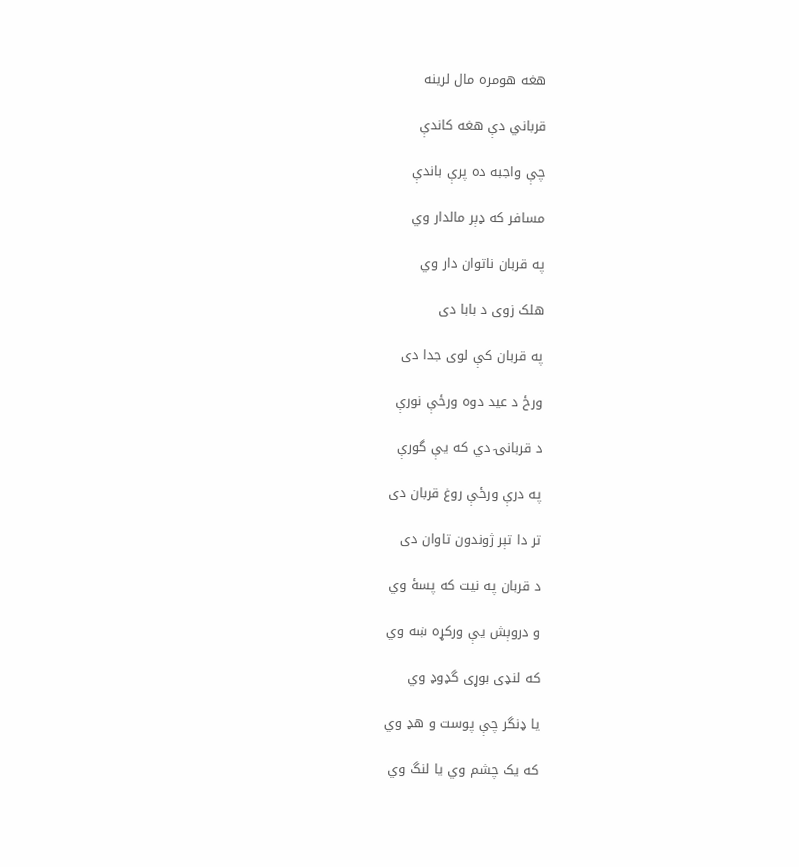هغه هومره مال لرينه

قرباني دې هغه کاندې

چې واجبه ده پرې باندې

مسافر که ډېر مالدار وي

په قربان ناتوان دار وي

هلک زوی د بابا دی

په قربان کې لوی جدا دی

ورځ د عيد دوه ورځې نورې

د قربانۍ دي که يې گورې

په درې ورځې روغ قربان دی

تر دا تېر ژوندون تاوان دی

د قربان په نيت که پسۀ وي

و دروېش يې ورکړه ښه وي

که لنډی بوړی گډوډ وي

يا ډنگر چې پوست و هډ وي

که يک چشم وي يا لنگ وي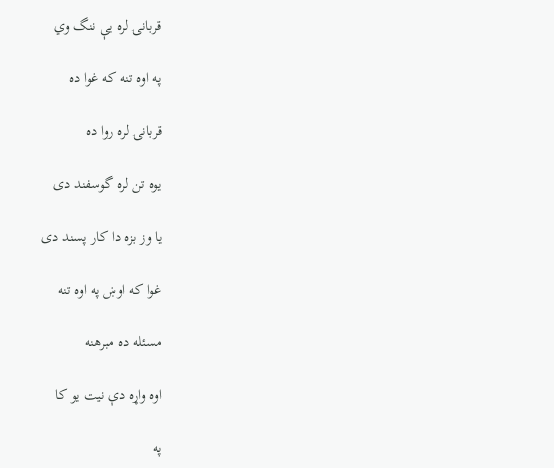قربانۍ لره يې ننگ وي

په اوه تنه که غوا ده

قربانۍ لره روا ده

يوه تن لره گوسفند دی

يا وز بزه دا کار پسند دی

غوا که اوښ په اوه تنه

مسئله ده مبرهنه

اوه واړه دې نيت يو کا

په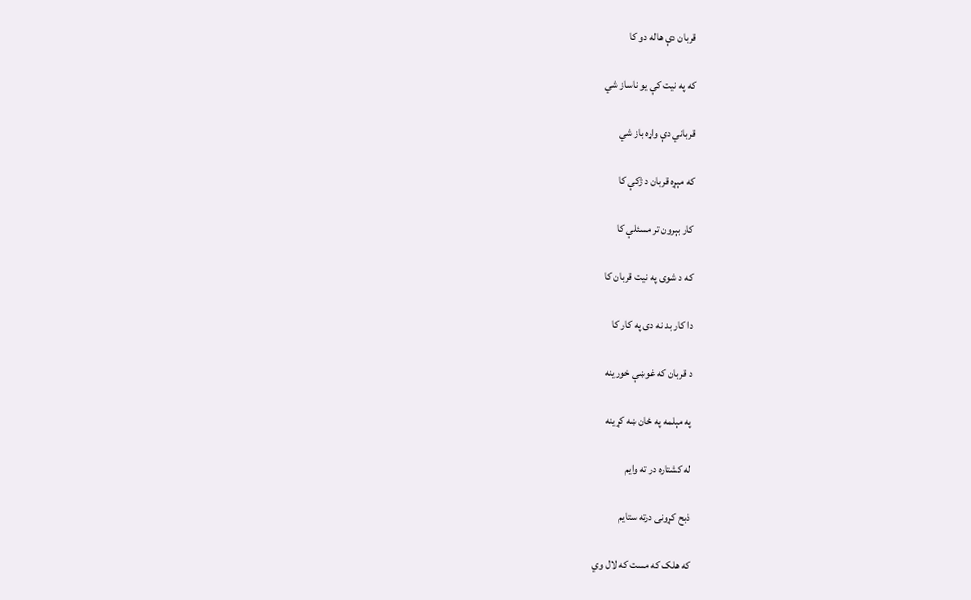قربان دې هاله دو کا

که په نيت کې يو ناساز شي

قرباني دې واړه باز شي

که مېړه قربان د ژکې کا

کار بېرون تر مسئلې کا

که د شوی په نيت قربان کا

دا کار بد نه دی په کار کا

د قربان که غوښې خورينه

په مېلمه په ځان ښه کړينه

له کشتاره در ته وايم

ذبح کړونی درته ستايم

که هلک که مست که لال وي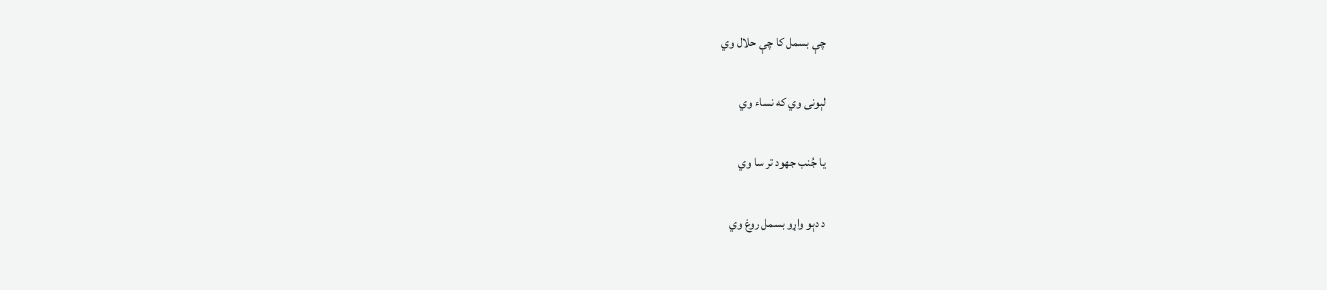چې بسمل کا چې حلال وي

لېونی وي که نساء وي

يا جُنب جهود تر سا وي

د دېو واړو بسمل روغ وي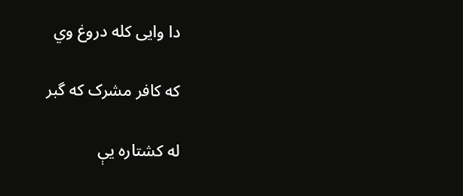دا وايی کله دروغ وي

که کافر مشرک که گبر

له کشتاره يې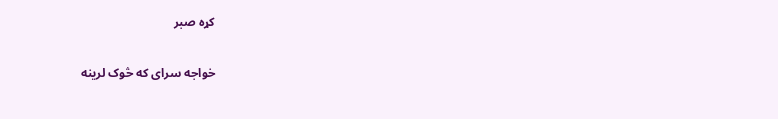کړه صبر

خواجه سرای که څوک لرينه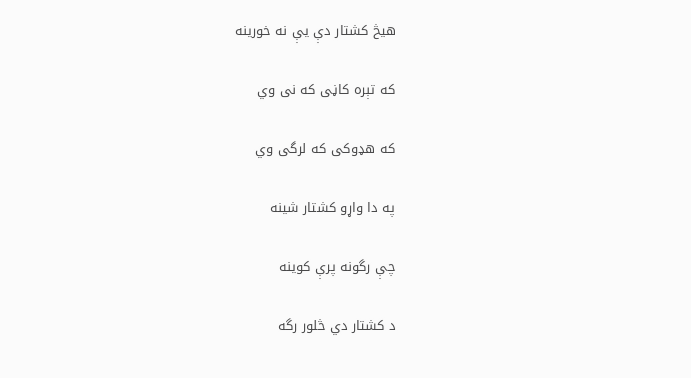هيڅ کشتار دې يې نه خورينه

که تېره کاڼی که نی وي

که هډوکی که لرگی وي

په دا واړو کشتار شينه

چې رگونه پرې کوينه

د کشتار دي څلور رگه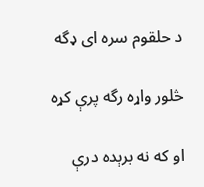د حلقوم سره ای ډگه

څلور واړه رگه پرې کړه

او که نه برېده درې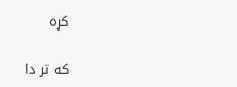کړه

که تر دا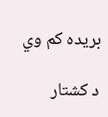بريده کم وي

د کشتار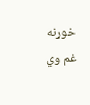خوړنه غم وي